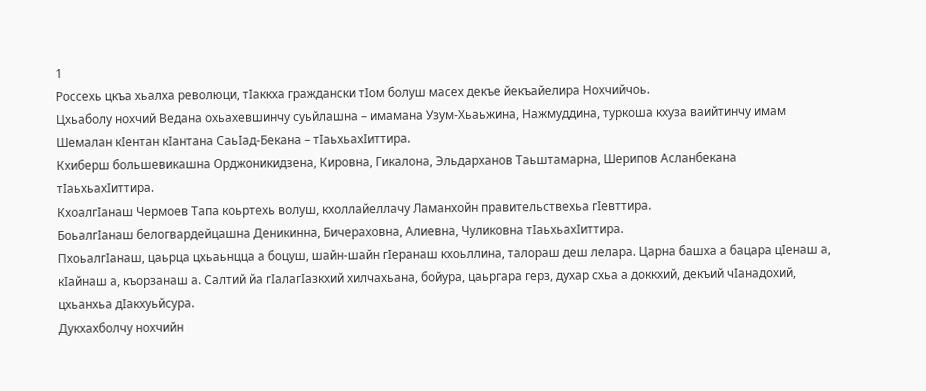1
Россехь цкъа хьалха революци, тIаккха граждански тIом болуш масех декъе йекъайелира Нохчийчоь.
Цхьаболу нохчий Ведана охьахевшинчу суьйлашна – имамана Узум-Хьаьжина, Нажмуддина, туркоша кхуза ваийтинчу имам Шемалан кIентан кIантана СаьIад-Бекана – тIаьхьахIиттира.
Кхиберш большевикашна Орджоникидзена, Кировна, Гикалона, Эльдарханов Таьштамарна, Шерипов Асланбекана тIаьxьаxIиттиpа.
КхоалгIанаш Чермоев Тапа коьртехь волуш, кхоллайеллачу Ламанхойн правительствехьа гIевттира.
БоьалгIанаш белогвардейцашна Деникинна, Бичераховна, Алиевна, Чуликовна тIаьхьахIиттира.
ПхоьалгIанаш, цаьрца цхьаьнцца а боцуш, шайн-шайн гIеранаш кхоьллина, талораш деш лелара. Царна башха а бацара цIенаш а, кIайнаш а, къорзанаш а. Салтий йа гIалагIазкхий хилчахьана, бойура, цаьргара герз, духар схьа а доккхий, декъий чIанадохий, цхьанхьа дIакхуьйсура.
Дукхахболчу нохчийн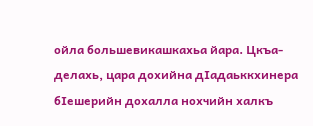ойла большевикашкахьа йара. Цкъа-делахь, цара дохийна дIадаьккхинера бIешерийн дохалла нохчийн халкъ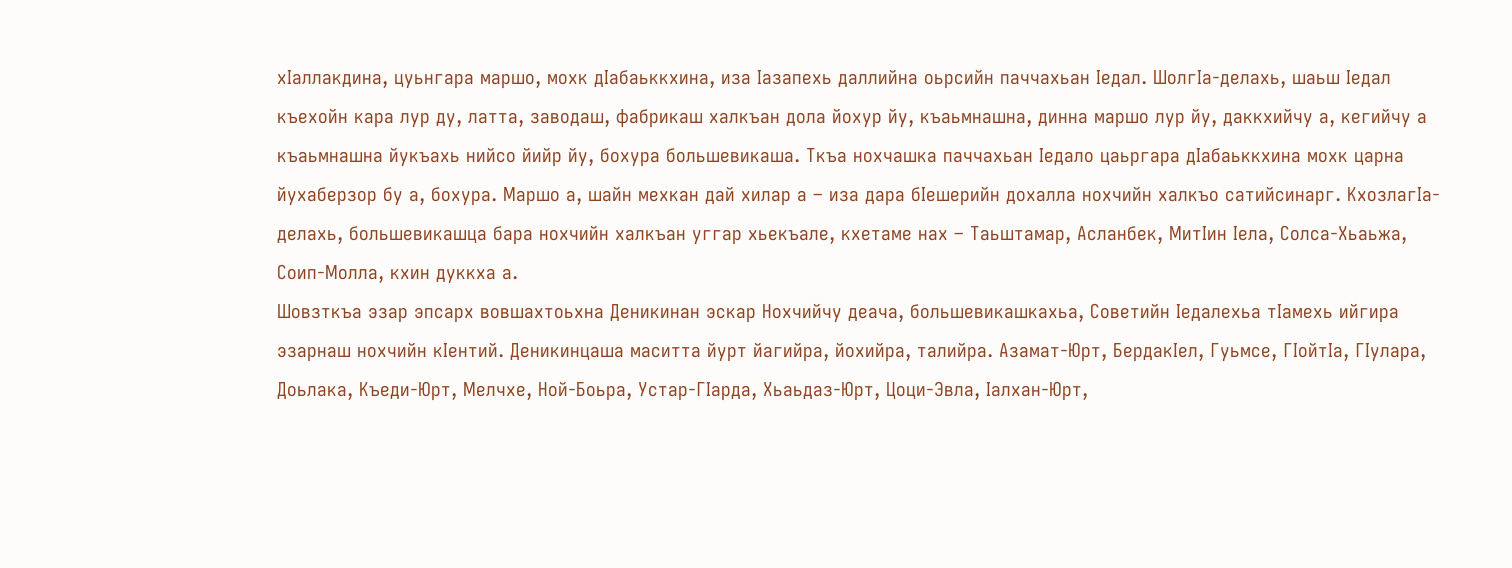хIаллакдина, цуьнгара маршо, мохк дIабаьккхина, иза Iазапехь даллийна оьрсийн паччахьан Iедал. ШолгIа-делахь, шаьш Iедал къехойн кара лур ду, латта, заводаш, фабрикаш халкъан дола йохур йу, къаьмнашна, динна маршо лур йу, даккхийчу а, кегийчу а къаьмнашна йукъахь нийсо йийр йу, бохура большевикаша. Ткъа нохчашка паччахьан Iедало цаьргара дIабаьккхина мохк царна йухаберзор бу а, бохура. Маршо а, шайн мехкан дай хилар а – иза дара бIешерийн дохалла нохчийн халкъо сатийсинарг. КхозлагIа-делахь, большевикашца бара нохчийн халкъан уггар хьекъале, кхетаме нах – Таьштамар, Асланбек, МитIин Iела, Солса-Хьаьжа, Соип-Молла, кхин дуккха а.
Шовзткъа эзар эпсарх вовшахтоьхна Деникинан эскар Нохчийчу деача, большевикашкахьа, Советийн Iедалехьа тIамехь ийгира эзарнаш нохчийн кIентий. Деникинцаша маситта йурт йагийра, йохийра, талийра. Азамат-Юрт, БердакIел, Гуьмсе, ГIойтIа, ГIулара, Доьлака, Къеди-Юрт, Мелчхе, Ной-Боьра, Устар-ГIарда, Хьаьдаз-Юрт, Цоци-Эвла, Iалхан-Юрт,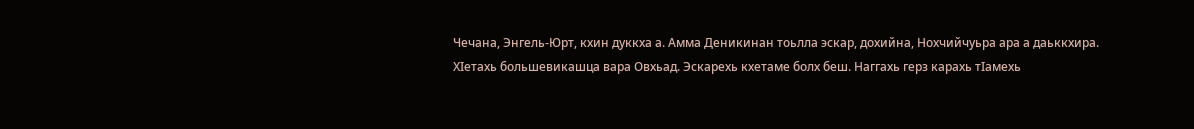Чечана, Энгель-Юрт, кхин дуккха а. Амма Деникинан тоьлла эскар, дохийна, Нохчийчуьра ара а даьккхира.
ХIетахь большевикашца вара Овхьад. Эскарехь кхетаме болх беш. Наггахь герз карахь тIамехь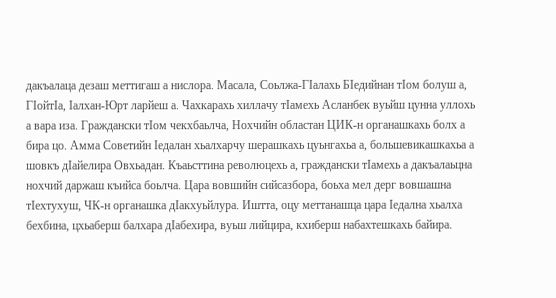дакъалаца дезаш меттигаш а нислора. Масала, Соьлжа-ГIалахь БIедийнан тIом болуш а, ГIойтIа, Iалхан-Юрт ларйеш а. Чахкарахь хиллачу тIамехь Асланбек вуьйш цунна уллохь а вара иза. Граждански тIом чекхбаьлча, Нохчийн областан ЦИК-н органашкахь болх а бира цо. Амма Советийн Iедалан хьалхарчу шерашкахь цуьнгахьа а, большевикашкахьа а шовкъ дIайелира Овхьадан. Къаьсттина революцехь а, граждански тIамехь а дакъалаьцна нохчий даржаш къийса боьлча. Цара вовшийн сийсазбора, боьха мел дерг вовшашна тIехтухуш, ЧК-н органашка дIакхуьйлура. Иштта, оцу меттанашца цара Iедална хьалха бехбина, цхьаберш балхара дIабехира, вуьш лийцира, кхиберш набахтешкахь байира.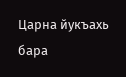Царна йукъахь бара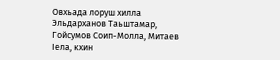Овхьада лоруш хилла Эльдарханов Таьштамар, Гойсумов Соип-Молла, Митаев Iела, кхин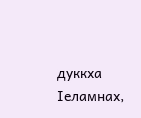дуккха Iеламнах,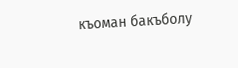къоман бакъболу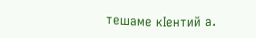тешаме кIентий а.